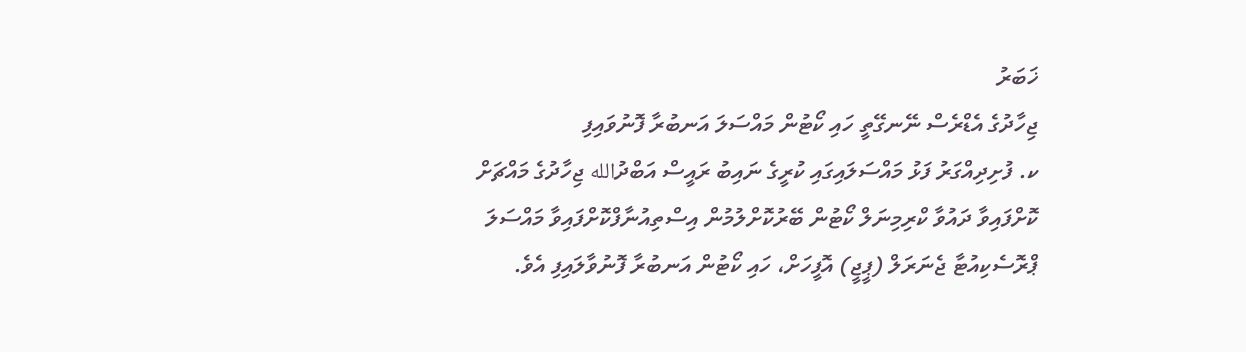ޚަބަރު
ޖިހާދުގެ އެޑްރެސް ނޭނގޭތީ ހައި ކޯޓުން މައްސަލަ އަނބުރާ ފޮނުވައިފި
ކ. ފުށިދިއްގަރު ފަޅު މައްސަލައިގައި ކުރީގެ ނައިބު ރައީސް އަބްދުالله ޖިހާދުގެ މައްޗަށް ކޮށްފައިވާ ދައުވާ ކްރިމިނަލް ކޯޓުން ބޭރުކޮށްލުމުން އިސްތިއުނާފްކޮށްފައިވާ މައްސަލަ ޕްރޮސެކިއުޓާ ޖެނަރަލް (ޕީޖީ) އޮފީހަށް، ހައި ކޯޓުން އަނބުރާ ފޮނުވާލައިފި އެވެ.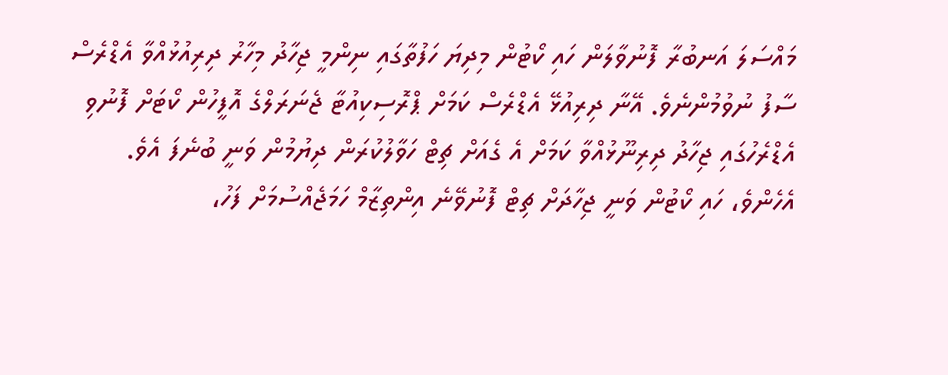މައްސަލަ އަނބުރާ ފޮނުވާލަން ހައި ކޯޓުން މިދިޔަ ހަފުތާގައި ނިންމީ ޖިހާދު މިހާރު ދިރިއުޅުއްވާ އެޑްރެސް ސާފު ނުވުމުންނެވެ. އޭނާ ދިރިއުޅޭ އެޑްރެސް ކަމަށް ޕްރޮސިކިއުޓާ ޖެނަރަލްގެ އޮފީހުން ކޯޓަށް ފޮނުވި އެޑްރެހުގައި ޖިހާދު ދިރިނޫޅުއްވާ ކަމަށް އެ ގެއަށް ޗިޓް ހަވާލުކުރަން ދިޔުމުން ވަނީ ބުނެފަ އެވެ.
އެހެންވެ، ހައި ކޯޓުން ވަނީ ޖިހާދަށް ޗިޓް ފޮނުވޭނެ އިންތިޒާމް ހަމަޖެއްސުމަށް ފަހު،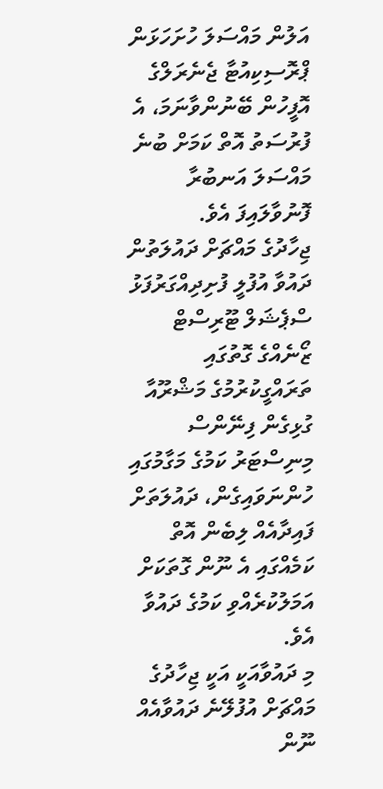އަލުން މައްސަލަ ހުށަހަޅަން ޕްރޮސިކިއުޓާ ޖެނެރަލްގެ އޮފީހުން ބޭނުންވާނަމަ، އެ ފުރުސަތު އޮތް ކަމަށް ބުނެ މައްސަލަ އަނބުރާ ފޮނުވާލައިފަ އެވެ.
ޖިހާދުގެ މައްޗަށް ދައުލަތުން ދައުވާ އުފުލީ ފުށިދިއްގަރުފަޅު ސްޕެޝަލް ޓޫރިސްޓް ޒޯނެއްގެ ގޮތުގައި ތަރައްގީކުރުމުގެ މަޝްރޫއާ ގުޅިގެން ފިނޭންސް މިނިސްޓަރު ކަމުގެ މަގާމުގައި ހުންނަވައިގެން، ދައުލަތަށް ފައިދާއެއް ލިބެން އޮތް ކަމެއްގައި އެ ނޫން ގޮތަކަށް އަމަލުކުރެއްވި ކަމުގެ ދައުވާ އެވެ.
މި ދައުވާއަކީ އަކީ ޖިހާދުގެ މައްޗަށް އުފުލޭނެ ދައުވާއެއް ނޫން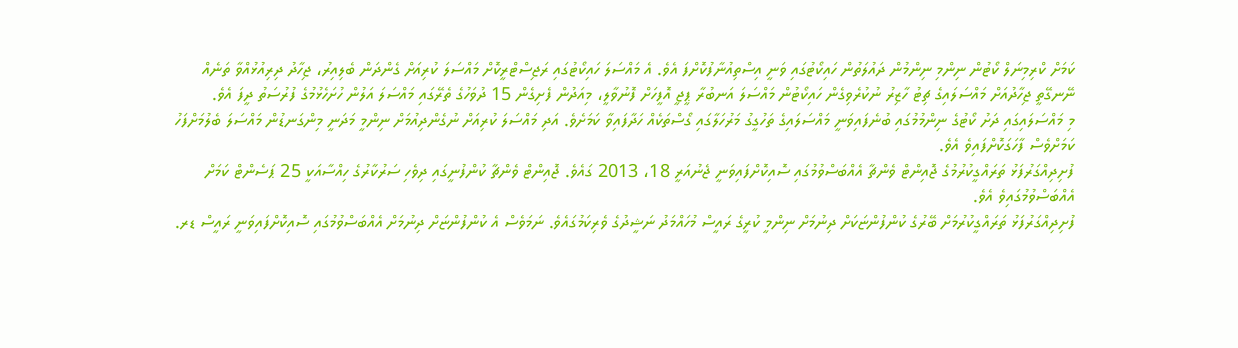ކަމަށް ކްރިމިނަލް ކޯޓުން ނިންމި ނިންމުން ދައުލަތުން ހައިކޯޓުގައި ވަނީ އިސްތިއުނާފުކޮށްފަ އެވެ. އެ މައްސަލަ ހައިކޯޓުގައި ރަޖިސްޓްރީކޮށް މައްސަލަ ކުރިއަށް ގެންދަން ބެލިއިރު، ޖިހާދު ދިރިއުޅުއްވާ ތަނެއް ނޭނގޭތީ ޖިހާދުއަށް މައްސަލައިގެ ޗިޓު ހާޒިރު ނުކުރެވިގެން ހައިކޯޓުން މައްސަލަ އަނބުރާ ޕީޖީ އޮފީހަށް ފޮނުވާލީ، މިއަދުން ފެށިގެން 15 ދުވަހުގެ ތެރޭގައި މައްސަލަ އަލުން ހުށަހެޅުމުގެ ފުރުސަތު ދީފަ އެވެ.
މި މައްސަލައިގައި ދަށު ކޯޓުގެ ނިންމުމުގައި ބުނެފައިވަނީ މައްސަލައިގެ ތަހުގީގު މަރުހަލާގައި ގޯސްތަކެއް ހަދާފައިވާ ކަމަށެވެ. އަދި މައްސަލަ ކުރިއަށް ނުގެންދިއުމަށް ނިންމީ މަދަނީ މިންގަނޑުން މައްސަލަ ބެލުމަށްފަހު ކަމަށްވެސް ފާހަގަކޮށްފައިވެ އެވެ.
ފުށިދިއްގަރުފަޅު ތަރައްގީކުރުމުގެ ޖޮއިންޓް ވެންޗާ އެއްބަސްވުމުގައި ސޮއިކޮށްފައިވަނީ ޖެނުއަރީ 18، 2013 ގައެވެ. ޖޮއިންޓް ވެންޗާ ކުންފުނީގައި ދިވެހި ސަރުކާރުގެ ހިއްސާއަކީ 25 ޕަސެންޓް ކަމަށް އެއްބަސްވުމުގައިވެ އެވެ.
ފުށިދިއްގަރުފަޅު ތަރައްގީކުރުމަށް ބޭރުގެ ކުންފުންޏަކަށް ދިނުމަށް ނިންމީ ކުރީގެ ރައީސް މުހައްމަދު ނަޝީދުގެ ވެރިކަމުގައެވެ. ނަމަވެސް އެ ކުންފުންޏަށް ދިނުމަށް އެއްބަސްވުމުގައި ސޮއިކޮށްފައިވަނީ ރައީސް ޑރ.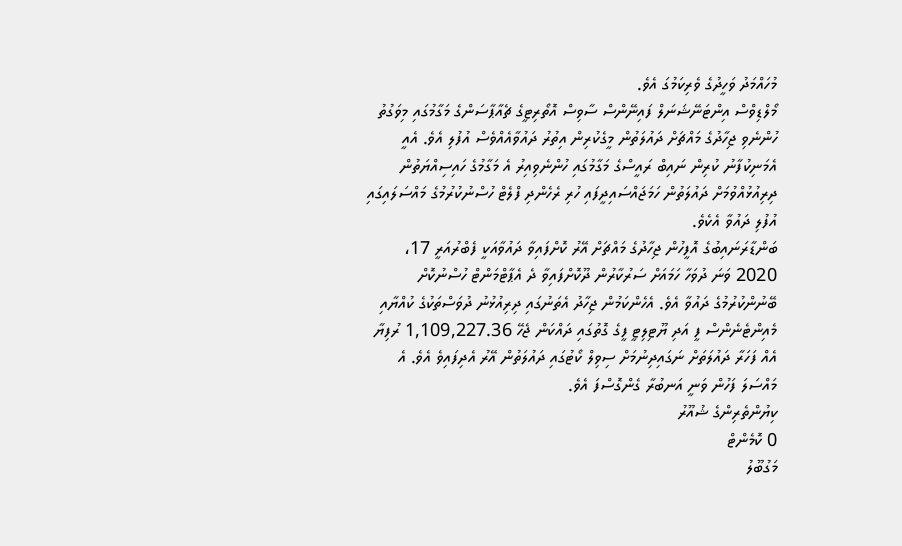މުހައްމަދު ވަހީދުގެ ވެރިކަމުގަ އެވެ.
މޯލްޑިވްސް އިންޓަނޭޝަނަލް ފައިނޭންސް ސާވިސް އޮތޯރިޓީގެ ޗެއާޕާސަންގެ މަގާމުގައި މިވަގުތު ހުންނެވި ޖިހާދުގެ މައްޗަށް ދައުލަތުން މީގެކުރިން އިތުރު ދައުވާއެއްވެސް އުފުލި އެވެ. އެއީ އެމަނިކުފާނު ކުރިން ނައިބް ރައީސްގެ މަގާމުގައި ހުންނެވިއިރު އެ މަގާމުގެ ހައިސިއްޔަތުން ދިރިއުޅުއްވުމަށް ދައުލަތުން ހަމަޖައްސައިދީފައި ހުރި ރެހެންދި ފްލެޓް ހުސްނުކުރުމުގެ މައްސަލައިގައި އުފުލި ދައުވާ އެކެވެ.
ބަންޑާރަނައިބުގެ އޮފީހުން ޖިހާދުގެ މައްޗަށް އޭރު ކޮށްފައިވާ ދައުވާއަކީ ފެބްރުއަރީ 17، 2020 ވަނަ ދުވަހާ ހަމައަށް ސަރުކާރުން ދޫކޮށްފައިވާ ދެ އެޕާޓްމަންޓް ހުސްނުކޮށް ބޭނުންކުރުމުގެ ދައުވާ އެވެ. އެހެންކަމުން ޖިހާދު އެތަނުގައި ދިރިއުޅުނު ދުވަސްތަކުގެ ކުއްޔާއި މެއިންޓެނެންސް ފީ އަދި ޔޫޓިލިޓީ ފީގެ ގޮތުގައި ދައްކަން ޖެހޭ 1,109,227.36 ރުފިޔާ އެއް ފަހަރާ ދައުލަތަށް ނަގައިދިނުމަށް ސިވިލް ކޯޓުގައި ދައުލަތުން އޭރު އެދިފައިވެ އެވެ. އެ މައްސަލަ ފަހުން ވަނީ އަނބުރާ ގެންގޮސްފަ އެވެ.
ކިޔުންތެރިންގެ ޝުއޫރު
0 ކޮމެންޓް
މަގުބޫލު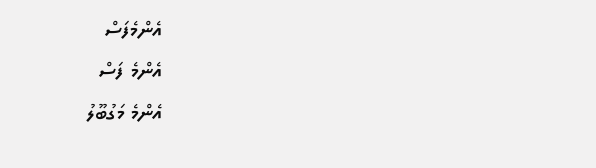އެންމެފަސް
އެންމެ ފަސް
އެންމެ މަގުބޫލު